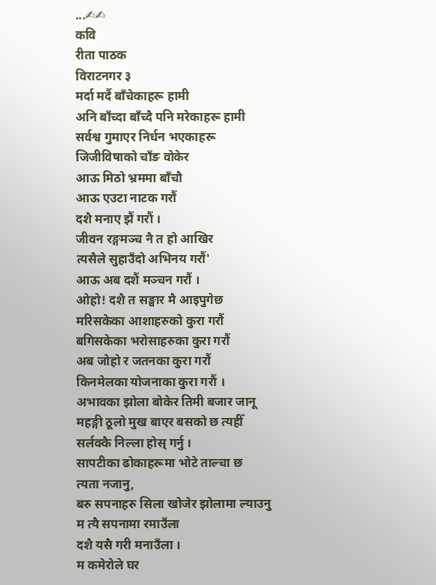...✍✍
कवि
रीता पाठक
विराटनगर ३
मर्दा मर्दै बाँचेकाहरू हामी
अनि बाँच्दा बाँच्दै पनि मरेकाहरू हामी
सर्वश्व गुमाएर निर्धन भएकाहरू
जिजीविषाको चाँङ वोकेर
आऊ मिठो भ्रममा बाँचौ
आऊ एउटा नाटक गरौं
दशै मनाए झैं गरौं ।
जीवन रङ्गमञ्च नै त हो आखिर
त्यसैले सुहाउँदो अभिनय गरौं'
आऊ अब दशैं मञ्चन गरौं ।
ओहो! दशै त सङ्घार मै आइपुगेछ
मरिसकेका आशाहरुको कुरा गरौं
बगिसकेका भरोसाहरुका कुरा गरौं
अब जोहो र जतनका कुरा गरौं
किनमेलका योजनाका कुरा गरौं ।
अभावका झोला बोकेर तिमी बजार जानू
महङ्गी ठूलो मुख बाएर बसको छ त्यहीँ
सर्लक्कै निल्ला होस् गर्नु ।
सापटीका ढोकाहरूमा भोटे ताल्चा छ
त्यता नजानु,
बरु सपनाहरु सिला खोजेर झोलामा ल्याउनु
म त्यै सपनामा रमाउँला
दशै यसै गरी मनाउँला ।
म कमेरोले घर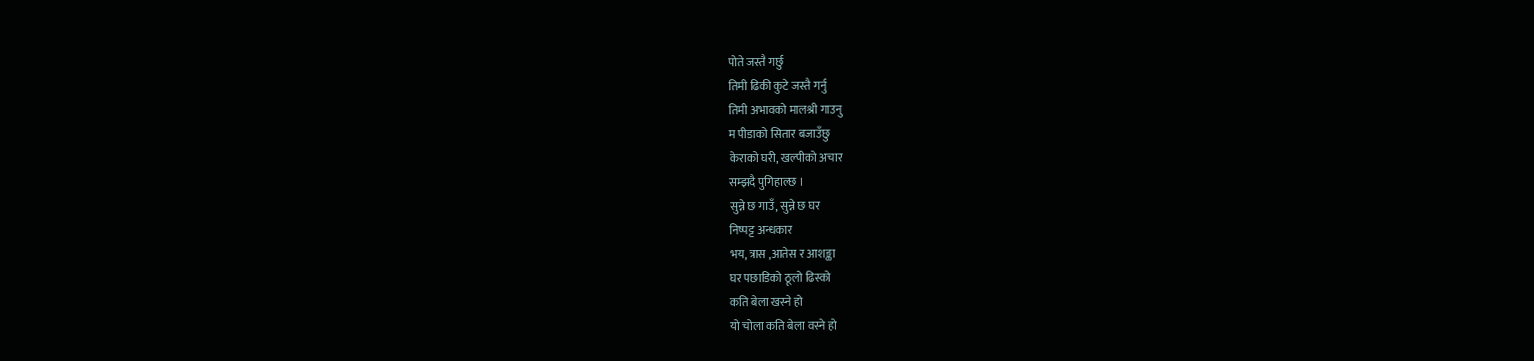पोते जस्तै गर्छु
तिमी ढिकी कुटे जस्तै गर्नु
तिमी अभावको मालश्री गाउनु
म पीडाको सितार बजाउँछु
केराको घरी, खल्पीको अचार
सम्झदै पुगिहाल्छ ।
सुन्ने छ गाउँ, सुन्ने छ घर
निष्पट्ट अन्धकार
भय, त्रास ,आतेस र आशङ्का
घर पछाडिको ठूलो ढिस्को
कति बेला खस्ने हो
यो चोला कति बेला वस्ने हो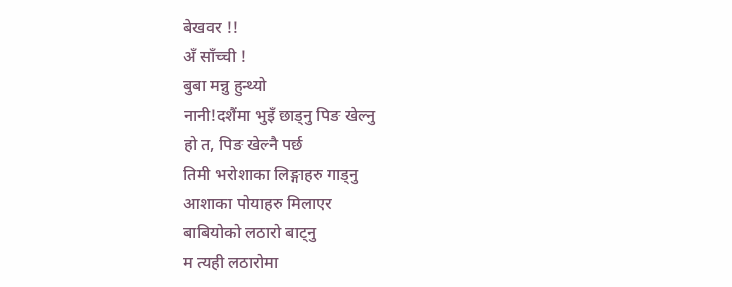बेखवर !!
अँ साँच्ची !
बुबा मन्नु हुन्थ्यो
नानी!दशैंमा भुइँ छाड्नु पिङ खेल्नु
हो त, पिङ खेल्नै पर्छ
तिमी भरोशाका लिङ्गाहरु गाड्नु
आशाका पोयाहरु मिलाएर
बाबियोको लठारो बाट्नु
म त्यही लठारोमा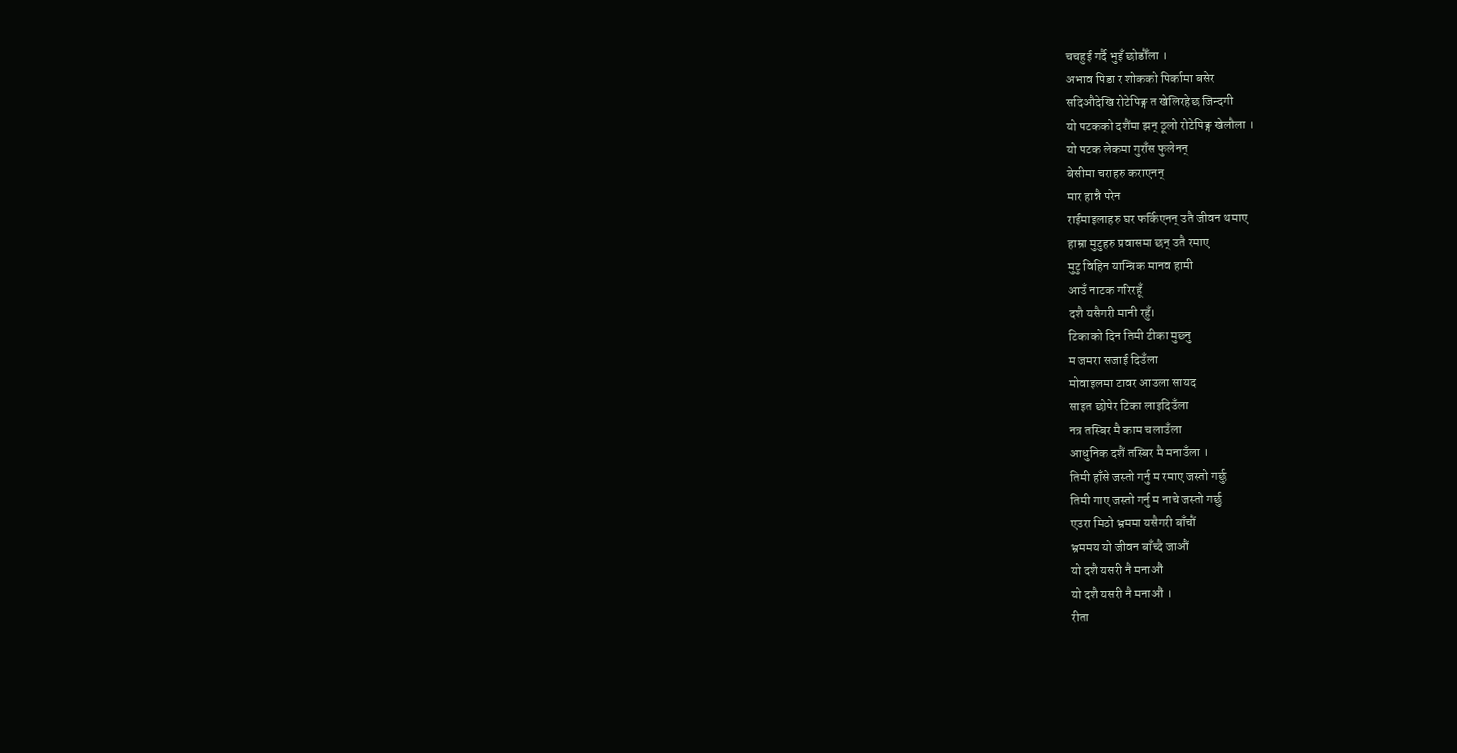चचहुई गर्दै भुइँ छोडौँला ।
अभाव पिडा र शोकको पिर्कामा बसेर
सदिऔदेखि रोटेपिङ्ग त खेलिरहेछ जिन्दगी
यो पटकको दशैंमा झन् ठूलो रोटेपिङ्ग खेलौला ।
यो पटक लेकमा गुराँस फुलेनन्
बेसीमा चराहरु कराएनन्
मार हान्नै परेन
राईमाइलाहरु घर फर्किएनन् उतै जीवन थमाए
हाम्रा मुटुहरु प्रवासमा छन् उतै रमाए
मुटु विहिन यान्त्रिक मानव हामी
आउँ नाटक गरिरहूँ
दशै यसैगरी मानी रहुँ।
टिकाको दिन तिमी टीका मुछ्नु
म जमरा सजाई दिउँला
मोवाइलमा टावर आउला सायद
साइत छोपेर टिका लाइदिउँला
नत्र तस्बिर मै काम चलाउँला
आधुनिक दशैं तस्बिर मै मनाउँला ।
तिमी हाँसे जस्तो गर्नु म रमाए जस्तो गर्छु
तिमी गाए जस्तो गर्नु म नाचे जस्तो गर्छु
एउरा मिठो भ्रममा यसैगरी बाँचौं
भ्रममय यो जीवन बाँच्दै जाऔं
यो दशै यसरी नै मनाऔं
यो दशै यसरी नै मनाऔं ।
रीता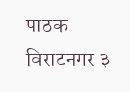पाठक
विराटनगर ३